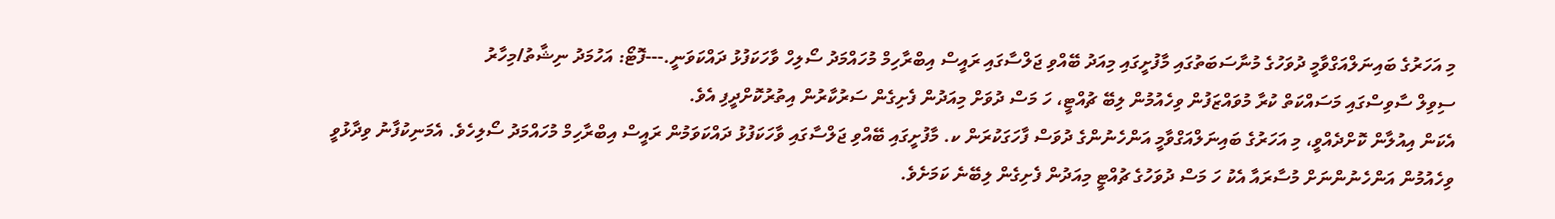މި އަހަރުގެ ބައިނަލްއަގްވާމީ ދުވަހުގެ މުނާސަބަތުގައި މާފުށީގައި މިއަދު ބޭއްވި ޖަލްސާގައި ރައީސް އިބްރާހިމް މުހައްމަދު ސޯލިހް ވާހަކަފުޅު ދައްކަވަނީ.---ފޮޓޯ: އަހުމަދު ނިޝާތު/މިހާރު
ސިވިލް ސާވިސްގައި މަސައްކަތް ކުރާ މުވައްޒަފުން ވިހެއުމުން ލިބޭ ޗުއްޓީ، ހަ މަސް ދުވަށް މިއަދުން ފެށިގެން ސަރުކާރުން އިތުރުކޮށްދީފި އެވެ.
އެކަން އިއުލާން ކޮށްދެއްވީ، މި އަހަރުގެ ބައިނަލްއަގްވާމީ އަންހެނުންގެ ދުވަސް ފާހަގަކުރަން ކ. މާފުށީގައި ބޭއްވި ޖަލްސާގައި ވާހަކަފުޅު ދައްކަވަމުން ރައީސް އިބްރާހިމް މުހައްމަދު ސޯލިހެވެ. އެމަނިކުފާނު ވިދާޅުވީ ވިހެއުމުން އަންހެނުންނަށް މުސާރައާ އެކު ހަ މަސް ދުވަހުގެ ޗުއްޓީ މިއަދުން ފެށިގެން ލިބޭނެ ކަމަށެވެ.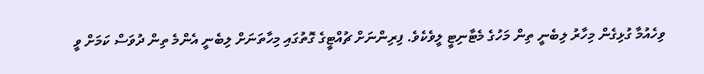ވިހެއުމާ ގުޅިގެން މިހާރު ލިބެނީ ތިން މަހުގެ މެޓާނިޓީ ލީވެކެވެ. ފިރިންނަށް ޗުއްޓީގެ ގޮތުގައި މިހާތަނަށް ލިބެނީ އެންމެ ތިން ދުވަސް ކަމަށް ވީ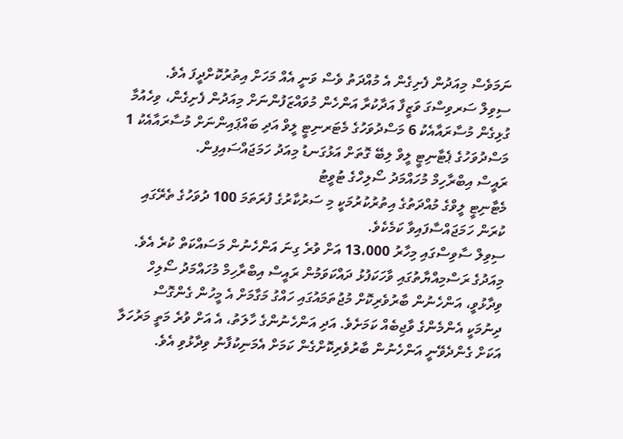ނަމަވެސް މިއަދުން ފެށިގެން އެ މުއްދަތު ވެސް ވަނީ އެއް މަހަށް އިތުރުކޮށްދީފަ އެވެ.
ސިވިލް ސަރވިސްގަ ވަޒީފާ އަދާކުރާ އަންހެން މުވައްޒަފުންނަށް މިއަދުން ފެށިގެން، ވިހެއުމާ ގުޅިގެން މުސާރައާއެކު 6 މަސްދުވަހުގެ މެޓަރނިޓީ ލީވް އަދި ބައްޕައިންނަށް މުސާރައާއެކު 1 މަސްދުވަހުގެ ޕެޓާނިޓީ ލީވް ލިބޭ ގޮތަށް އަޅުގަނޑު މިއަދު ހަމަޖައްސައިފިން.
ރައީސް އިބްރާހިމް މުހައްމަދު ސޯލިހްގެ ޓުވީޓު
މެޓާނިޓީ ލީވްގެ މުއްދަތުގެ އިތުރުކުރުމަކީ މި ސަރުކާރުގެ ފުރަތަމަ 100 ދުވަހުގެ ތެރޭގައި ކުރަން ހަމަޖައްސާފައިވާ ކަމެކެވެ.
ސިވިލް ސާވިސްގައި މިހާރު 13،000 އަށް ވުރެ ގިނަ އަންހެނުން މަސައްކަތް ކުރެ އެވެ.
މިއަދުގެ ރަސްމިއްޔާތުގައި ވާހަކަފުޅު ދައްކަވަމުން ރައީސް އިބްރާހިމް މުހައްމަދު ސޯލިހް ވިދާޅުވީ، އަންހެނުން ބާރުވެރިކޮށް މުޖުތަމައުގައި ހައްގު މަގާމަށް އެ މީހުން ގެންގޮސް ދިނުމަކީ އެންމެންގެ ވާޖިބެއް ކަމަށެވެ. އަދި އަންހެނުންގެ ހާލަތު، އެ އަށް ވުރެ މަތީ މަރުހަލާ އަކަށް ގެންދެވޭނީ އަންހެނުން ބާރުވެރިކޮށްގެން ކަމަށް އެމަނިކުފާނު ވިދާޅުވި އެވެ.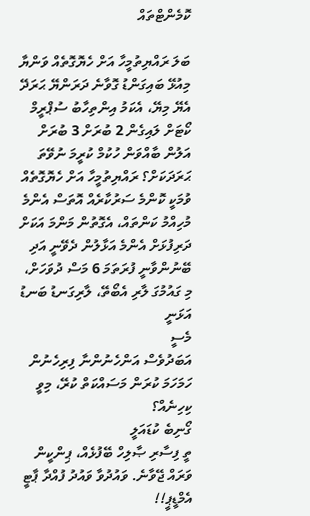ކޮމެންޓްތައް

ބަލަ ރައްޔިތުމީހާ އަށް ހެޔޮގޮތެއް ވަންޔާ މިއުޅޭ ބައިގަންޑު ގޮވާނެ ދަރަންޔޭ ޙަރަދޭ އެޔޭ މިޔޭ، އެކަމު އިންތިހާބު ސުޕްރީމް ކޯޓަށް ލައިގެން 2 ބުރަށް 3 ބުރަށް އަލުން ބާއްވަން ހުކުމް ކުރީމަ ނުވޭތަ ޙަރަދަކަށް؟ ރައްޔިތުމީހާ އަށް ހެޔޮގޮތެއް ވުމަކީ ކޮންމެ ސަރުކާރެއް އޮތަސް އެންމެ މުހިއްމު ކަންތައް، އެގޮތުން މަންމަ އަކަށް ދަރިފުޅަށް އެންމެ އަޅާލުން ދެވޭނީ އަދި ބޭނުންވާނީ ފުރަތަމަ 6 މަސް ދުވަހަށް، މި ގައުމުގަ ލާރި އެބޯތޭ، ލާރިގަނޑު ބަނޑު އަޅަނީ
މެސީ
އަބަދުވެސް އަންހެނުންނާ ފިރިހެނުން ހަމަހަމަ ކުރަން މަސައްކަތް ކުރޭ، މިވީ ކިހިނެއް؟
ގޯނިބެ ކުޑައަލީ
ތީ ފިސާރި ޞާލިހް ބޭފުޅެއް، ޕިންކީން ވަރައް ޖޭވާނެ. ވައުދުވާ ވައުދު ފުއްދާ ޕާޓީ އެމްޑީޕީ!!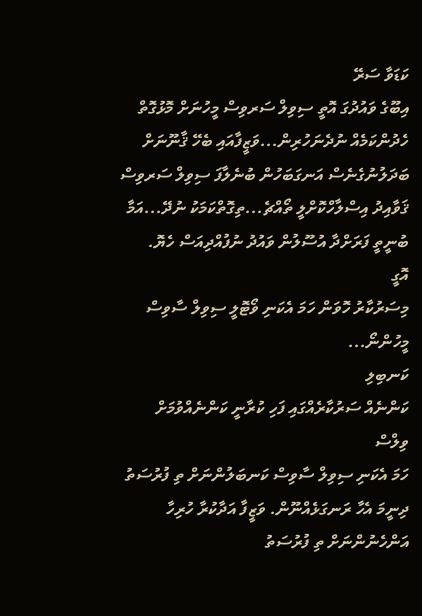ކަޑަވާ ސަރޭ
އިބޫގެ ވައުދުގަ އޮތީ ސިވިލް ސަރވިސް މީހުނަށް މޮޅުގޮތް ހެދުންކަމެއް ނުދެނަހުރިން...ވަޒީފާއައި ބެހޭ ޤާނޫނަށް ބަދަލުނުގެނެސް އަނގަބަހުން ބުނެލާފަ ސިވިލް ސަރވިސް ޤަވާއިދު އިސްލާހްކޮށްލީ ތޯއްޗެ...ތިގޮތްކަމަކު ނުދޭ...އަމާ ބުނީތީ ފަރަށްދާ އުސޫލުން ވައުދު ނުފުއްދިއަސް ހެޔޮ.
އޮގީ
މިސަރުކާރު ހޮވަން ހަމަ އެކަނި ވޯޓޮލީ ސިވިލް ސާވިސް މީހުންނޯ...
ކަނބިލި
ކަންނެއް ސަރުކާރެއްގައި ފަހި ކުރާނީ ކަންނެއްވުމަށް
ވިލްސް
ހަމަ އެކަނި ސިވިލް ސާވިސް ކަނބަލުންނަށް ތި ފުރުސަތު ދިނީމަ އެހާ ރަނގަޅެއްނޫން. ވަޒީފާ އަދާކުރާ ހުރިހާ އަންހެނުންނަށް ތި ފުރުސަތު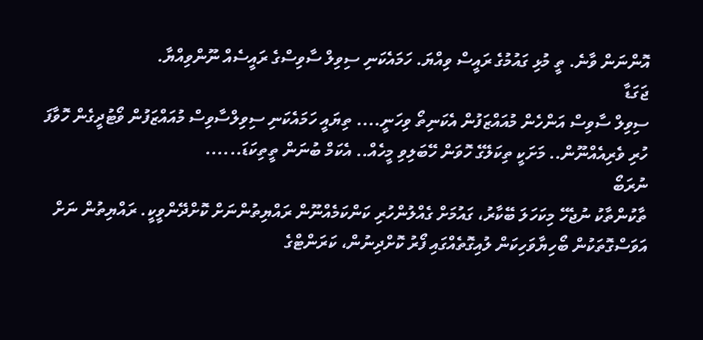އޮންނަން ވާނެ. ތީ މުޅި ގައުމުގެ ރައީސް ވިއްޔަ. ހަމައެކަނި ސިވިލް ސާވިސްގެ ރައީސެއް ނޫންވިއްޔާ.
ޖަގަޑާ
ސިވިލް ސާވިސް އަންހެން މުއައްޒަފުން އެކަނިތޯ ވިހަނީ.... ތިޔައީ ހަމައެކަނި ސިވިލްސާވިސް މުއައްޒަފުން ވޯޓުދީގެން ހޮވާފަ ހުރި ވެރިއެއްނޫން.. މަށަކީ ތިކަލޭގެ ހޮވަން ހޭބަލިވި މީހެއް.. އެކަމް ބުނަން ތީތިކަޑަ......
ނުރަބޯ
ތާކުންތާކު ނުޖެހޭ މިކަހަލަ ބޭކާރު، ގައުމަށް ގެއްލުންހުރި ކަންކަމެއްނޫން ރައްޔިތުންނަށް ކޮށްދޭންވީކީ. ރައްޔިތުން ނަށް އަވަސްގޮތަކުން ބޯހިޔާވަހިކަން ލުއިގޮތެއްގައި ފޯރު ކޮށްދިނުން، ކަރަންޓްގެ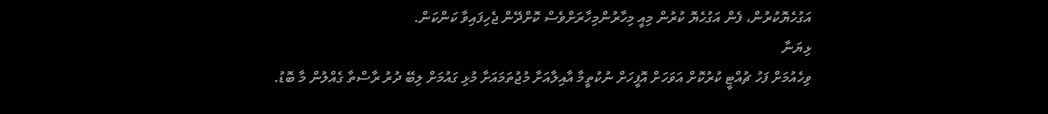އަގުހެޔޮކުރުން، ފެން އަގުހެޔޮ ކުރުން މިއީ މިހާރުންމިހާރަށްވެސް ކޮށްދޭން ޖެހިފައިވާ ކަންކަން.
ޅިޔަނާ
ވިހެއުމަށް ފަހު ޗުއްޓީ ކުރުކޮށް އަވަހަށް އޮފީހަށް ނުކުތީމާ އާއިލާއަށާ މުޖުތަމައަށާ މުޅި ގައުމަށް ލިބޭ ދުރު ރާސްތާ ގެއްލުން މާ ބޮޑު.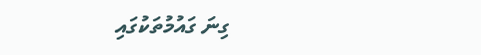ގިނަ ގައުމުތަކުގައި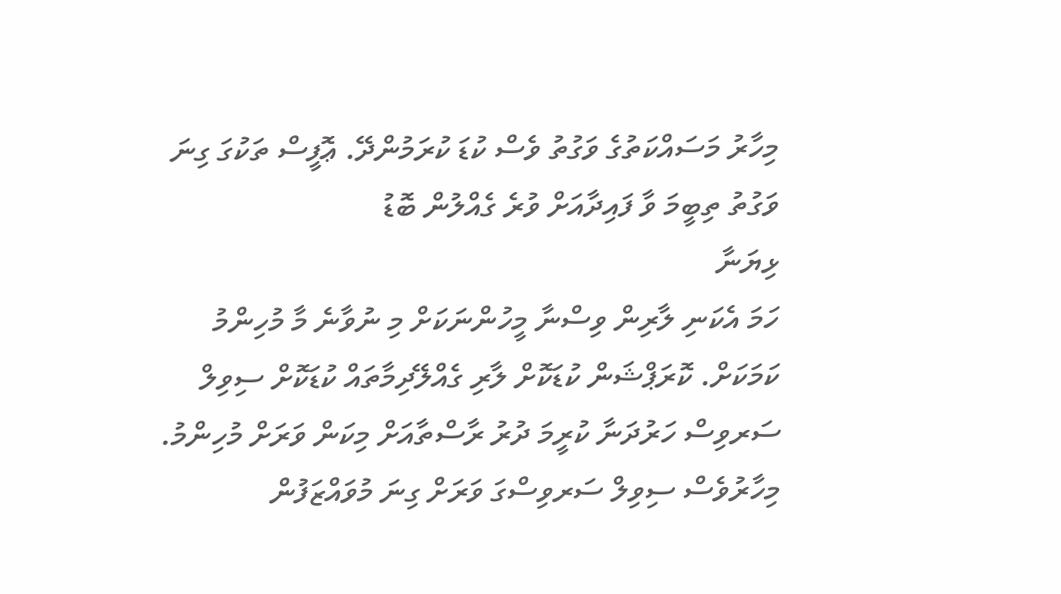މިހާރު މަސައްކަތުގެ ވަގުތު ވެސް ކުޑަ ކުރަމުންދޭ. ޢޮފީސް ތަކުގަ ގިނަ ވަގުތު ތިބީމަ ވާ ފައިދާއަށް ވުރެ ގެއްލުން ބޮޑު
ޅިޔަނާ
ހަމަ އެކަނި ލާރިން ވިސްނާ މީހުންނަކަށް މި ނުވާނެ މާ މުހިންމު ކަމަކަށް. ކޮރަޕްޝަން ކުޑަކޮށް ލާރި ގެއްލޭދިމާތައް ކުޑަކޮށް ސިވިލް ސަރވިސް ހަރުދަނާ ކުރީމަ ދުރު ރާސްތާއަށް މިކަން ވަރަށް މުހިންމު. މިހާރުވެސް ސިވިލް ސަރވިސްގަ ވަރަށް ގިނަ މުވައްޒަފުން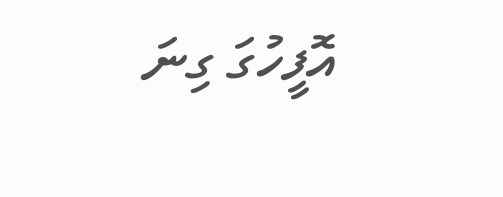އޮފީހުގަ ގިނަ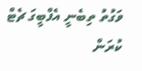ވަގުތު ތިބެނީ އެފްބީގަ ޗެޓް ކުރަން